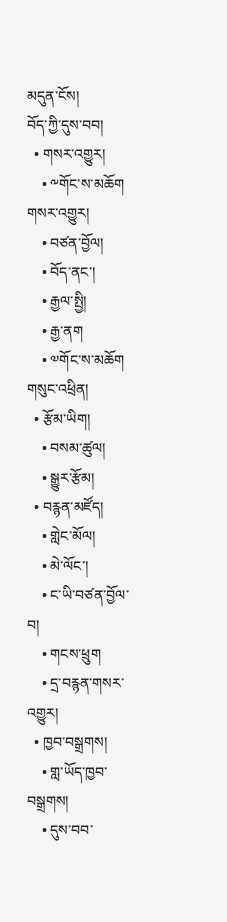མདུན་ངོས།
བོད་ཀྱི་དུས་བབ།
  • གསར་འགྱུར།
    • ༸གོང་ས་མཆོག གསར་འགྱུར།
    • བཙན་བྱོལ།
    • བོད་ནང་།
    • རྒྱལ་སྤྱི།
    • རྒྱ་ནག
    • ༧གོང་ས་མཆོག གསུང་འཕྲིན།
  • རྩོམ་ཡིག།
    • བསམ་ཚུལ།
    • སྒྱུར་རྩོམ།
  • བརྙན་མཛོད།
    • གླེང་མོལ།
    • མེ་ལོང་།
    • ང་ཡི་བཙན་བྱོལ་བ།
    • གངས་ཕྲུག
    • དྲ་བརྙན་གསར་འགྱུར།
  • ཁྱབ་བསྒྲགས།
    • གླ་ཡོད་ཁྱབ་བསྒྲགས།
    • དུས་བབ་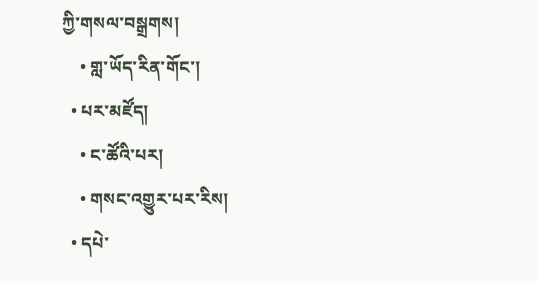ཀྱི་གསལ་བསྒྲགས།
    • གླ་ཡོད་རིན་གོང་།
  • པར་མཛོད།
    • ང་ཚོའི་པར།
    • གསང་འགྱུར་པར་རིས།
  • དཔེ་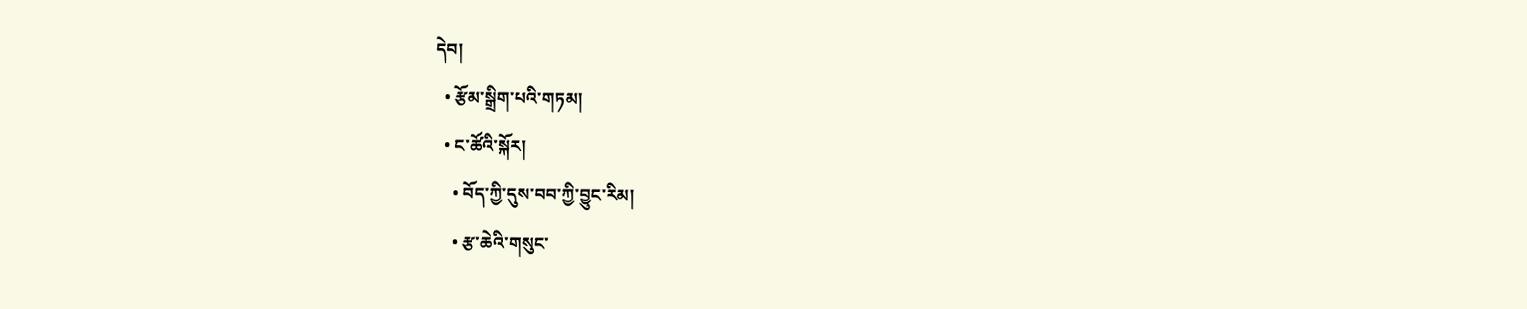དེབ།
  • རྩོམ་སྒྲིག་པའི་གཏམ།
  • ང་ཚོའི་སྐོར།
    • བོད་ཀྱི་དུས་བབ་ཀྱི་བྱུང་རིམ།
    • རྩ་ཆེའི་གསུང་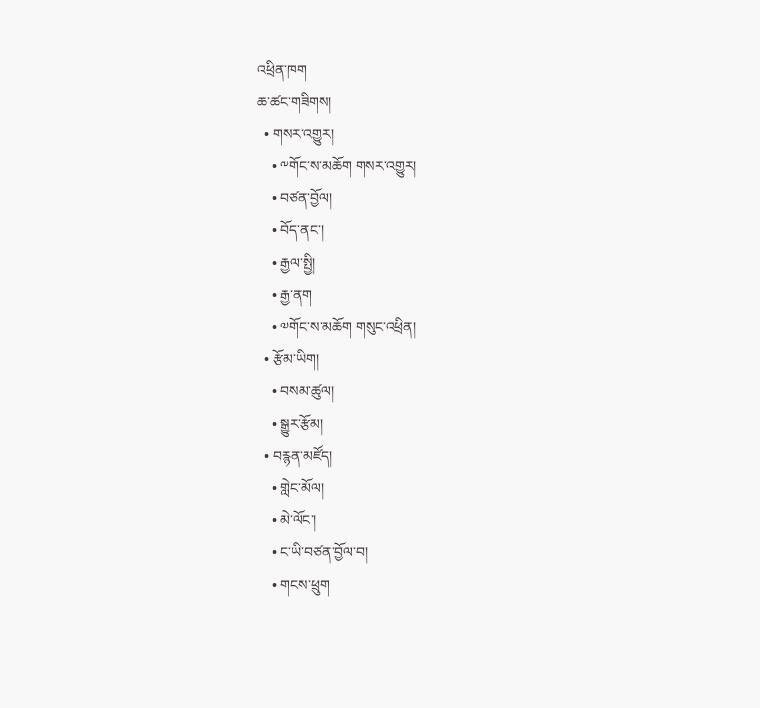འཕྲིན་ཁག
ཆ་ཚང་གཟིགས།
  • གསར་འགྱུར།
    • ༸གོང་ས་མཆོག གསར་འགྱུར།
    • བཙན་བྱོལ།
    • བོད་ནང་།
    • རྒྱལ་སྤྱི།
    • རྒྱ་ནག
    • ༧གོང་ས་མཆོག གསུང་འཕྲིན།
  • རྩོམ་ཡིག།
    • བསམ་ཚུལ།
    • སྒྱུར་རྩོམ།
  • བརྙན་མཛོད།
    • གླེང་མོལ།
    • མེ་ལོང་།
    • ང་ཡི་བཙན་བྱོལ་བ།
    • གངས་ཕྲུག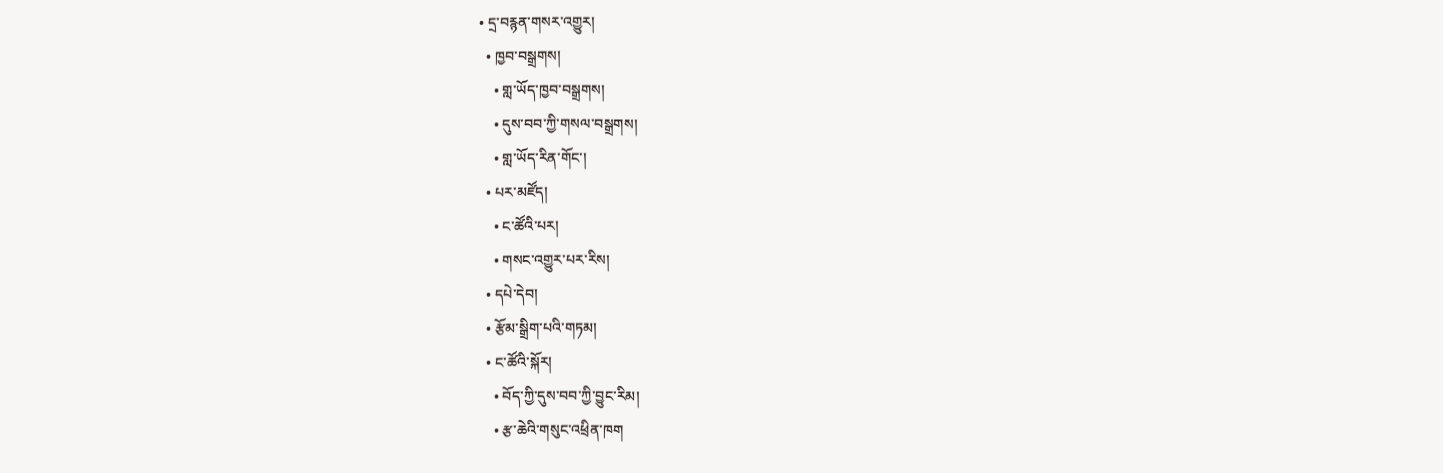• དྲ་བརྙན་གསར་འགྱུར།
  • ཁྱབ་བསྒྲགས།
    • གླ་ཡོད་ཁྱབ་བསྒྲགས།
    • དུས་བབ་ཀྱི་གསལ་བསྒྲགས།
    • གླ་ཡོད་རིན་གོང་།
  • པར་མཛོད།
    • ང་ཚོའི་པར།
    • གསང་འགྱུར་པར་རིས།
  • དཔེ་དེབ།
  • རྩོམ་སྒྲིག་པའི་གཏམ།
  • ང་ཚོའི་སྐོར།
    • བོད་ཀྱི་དུས་བབ་ཀྱི་བྱུང་རིམ།
    • རྩ་ཆེའི་གསུང་འཕྲིན་ཁག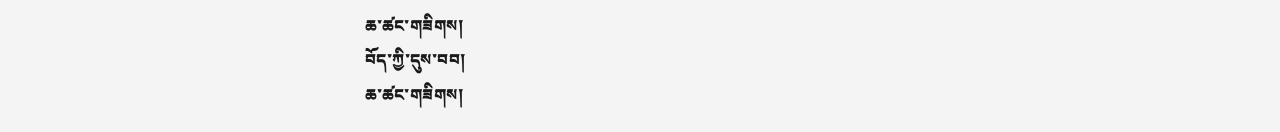ཆ་ཚང་གཟིགས།
བོད་ཀྱི་དུས་བབ།
ཆ་ཚང་གཟིགས།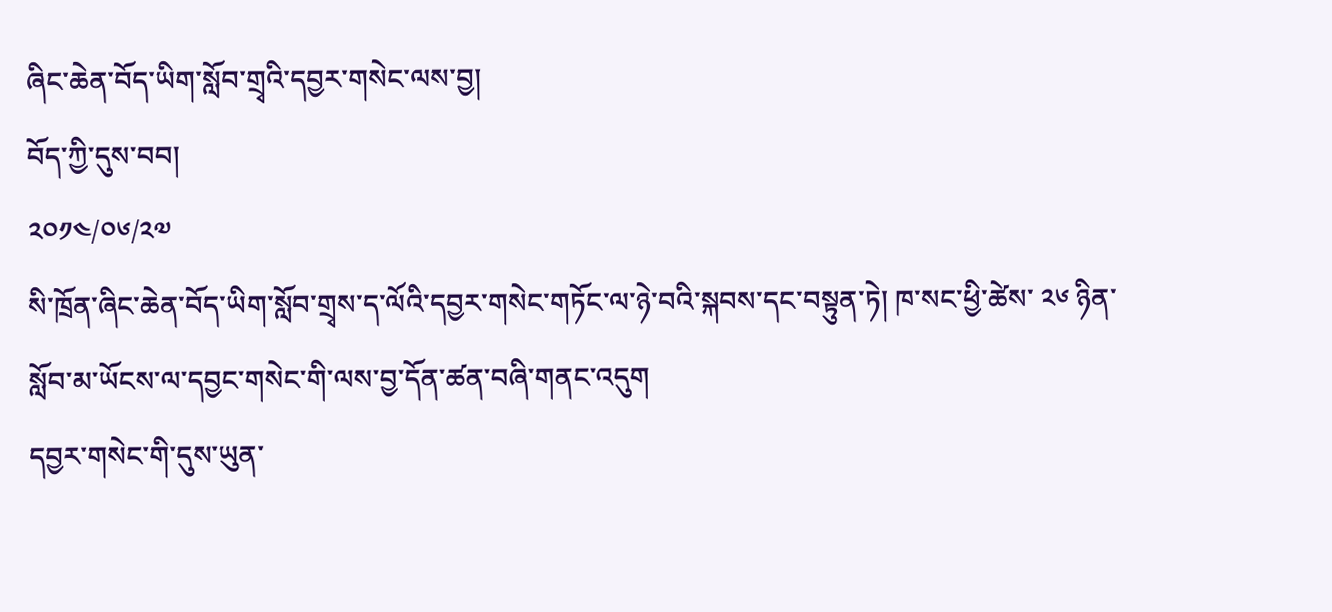ཞིང་ཆེན་བོད་ཡིག་སློབ་གྲྭའི་དབྱར་གསེང་ལས་བྱ།
བོད་ཀྱི་དུས་བབ།
༢༠༡༤/༠༦/༢༧
སི་ཁྲོན་ཞིང་ཆེན་བོད་ཡིག་སློབ་གྲྭས་ད་ལོའི་དབྱར་གསེང་གཏོང་ལ་ཉེ་བའི་སྐབས་དང་བསྟུན་ཏེ། ཁ་སང་ཕྱི་ཚེས་ ༢༦ ཉིན་སློབ་མ་ཡོངས་ལ་དབྱང་གསེང་གི་ལས་བྱ་དོན་ཚན་བཞི་གནང་འདུག
དབྱར་གསེང་གི་དུས་ཡུན་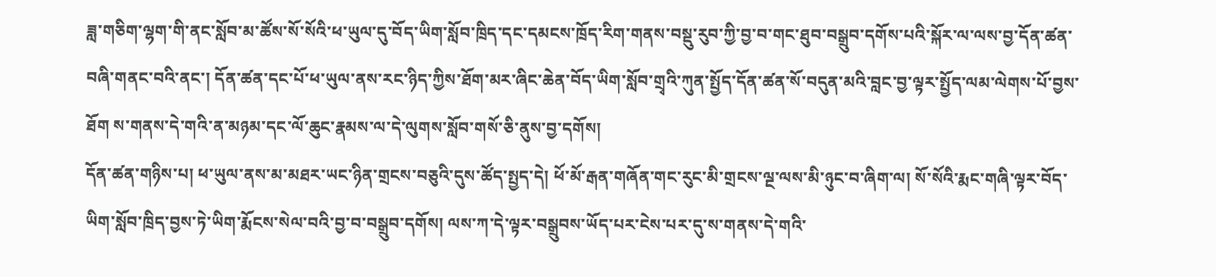ཟླ་གཅིག་ལྷག་གི་ནང་སློབ་མ་ཚོས་སོ་སོའི་ཕ་ཡུལ་དུ་བོད་ཡིག་སློབ་ཁྲིད་དང་དམངས་ཁྲོད་རིག་གནས་བསྡུ་རུབ་ཀྱི་བྱ་བ་གང་ཐུབ་བསྒྲུབ་དགོས་པའི་སྐོར་ལ་ལས་བྱ་དོན་ཚན་བཞི་གནང་བའི་ནང་། དོན་ཚན་དང་པོ་ཕ་ཡུལ་ནས་རང་ཉིད་ཀྱིས་ཐོག་མར་ཞིང་ཆེན་བོད་ཡིག་སློབ་གྲྭའི་ཀུན་སྤྱོད་དོན་ཚན་སོ་བདུན་མའི་བླང་བྱ་ལྟར་སྤྱོད་ལམ་ལེགས་པོ་བྱས་ཐོག ས་གནས་དེ་གའི་ན་མཉམ་དང་ལོ་ཆུང་རྣམས་ལ་དེ་ལུགས་སློབ་གསོ་ཅི་ནུས་བྱ་དགོས།
དོན་ཚན་གཉིས་པ། ཕ་ཡུལ་ནས་མ་མཐར་ཡང་ཉིན་གྲངས་བཅུའི་དུས་ཚོད་སྤྱད་དེ། ཕོ་མོ་རྒན་གཞོན་གང་རུང་མི་གྲངས་ལྔ་ལས་མི་ཉུང་བ་ཞིག་ལ། སོ་སོའི་རྨང་གཞི་ལྟར་བོད་ཡིག་སློབ་ཁྲིད་བྱས་ཏེ་ཡིག་རྨོངས་སེལ་བའི་བྱ་བ་བསྒྲུབ་དགོས། ལས་ཀ་དེ་ལྟར་བསྒྲུབས་ཡོད་པར་ངེས་པར་དུ་ས་གནས་དེ་གའི་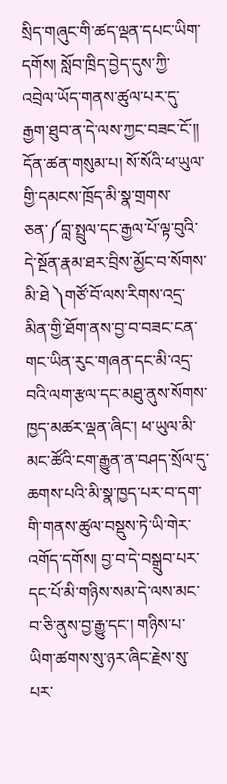སྲིད་གཞུང་གི་ཚད་ལྡན་དཔང་ཡིག་དགོས། སློབ་ཁྲིད་བྱེད་དུས་ཀྱི་འབྲེལ་ཡོད་གནས་ཚུལ་པར་དུ་རྒྱག་ཐུབ་ན་དེ་ལས་ཀྱང་བཟང་ངོ་།།
དོན་ཚན་གསུམ་པ། སོ་སོའི་ཕ་ཡུལ་གྱི་དམངས་ཁྲོད་མི་སྣ་གྲགས་ཅན་༼བླ་སྤྲུལ་དང་རྒྱལ་པོ་ལྟ་བུའི་དེ་སྔོན་རྣམ་ཐར་བྲིས་མྱོང་བ་སོགས་མི་ཐེ ༽གཙོ་བོ་ལས་རིགས་འདྲ་མིན་གྱི་ཐོག་ནས་བྱ་བ་བཟང་ངན་གང་ཡིན་རུང་གཞན་དང་མི་འདྲ་བའི་ལག་རྩལ་དང་མཐུ་ནུས་སོགས་ཁྱད་མཚར་ལྡན་ཞིང་། ཕ་ཡུལ་མི་མང་ཚོའི་ངག་རྒྱུན་ན་བཤད་སྲོལ་དུ་ཆགས་པའི་མི་སྣ་ཁྱད་པར་བ་དག་གི་གནས་ཚུལ་བསྡུས་ཏེ་ཡི་གེར་འགོད་དགོས། བྱ་བ་དེ་བསྒྲུབ་པར་དང་པོ་མི་གཉིས་སམ་དེ་ལས་མང་བ་ཅི་ནུས་བྱ་རྒྱུ་དང་། གཉིས་པ་ཡིག་ཚགས་སུ་ཉར་ཞིང་རྗེས་སུ་པར་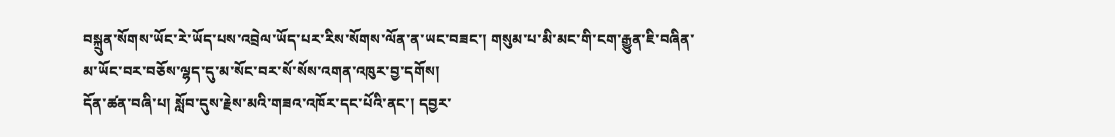བསྐྲུན་སོགས་ཡོང་རེ་ཡོད་པས་འབྲེལ་ཡོད་པར་རིས་སོགས་ལོན་ན་ཡང་བཟང་། གསུམ་པ་མི་མང་གི་ངག་རྒྱུན་ཇི་བཞིན་མ་ཡོང་བར་བཅོས་ལྷད་དུ་མ་སོང་བར་སོ་སོས་འགན་འཁུར་བྱ་དགོས།
དོན་ཚན་བཞི་པ། སློབ་དུས་རྗེས་མའི་གཟའ་འཁོར་དང་པོའི་ནང་། དབྱར་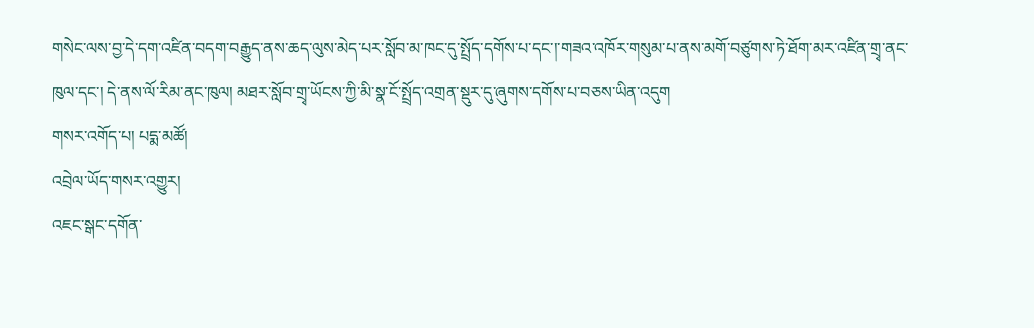གསེང་ལས་བྱ་དེ་དག་འཛིན་བདག་བརྒྱུད་ནས་ཆད་ལུས་མེད་པར་སློབ་མ་ཁང་དུ་སྤྲོད་དགོས་པ་དང་།་གཟའ་འཁོར་གསུམ་པ་ནས་མགོ་བཙུགས་ཏེ་ཐོག་མར་འཛིན་གྲྭ་ནང་ཁུལ་དང་། དེ་ནས་ལོ་རིམ་ནང་ཁུལ། མཐར་སློབ་གྲྭ་ཡོངས་ཀྱི་མི་སྣ་ངོ་སྤྲོད་འགྲན་སྡུར་དུ་ཞུགས་དགོས་པ་བཅས་ཡིན་འདུག
གསར་འགོད་པ། པདྨ་མཚོ།
འབྲེལ་ཡོད་གསར་འགྱུར།
འཇང་སྒང་དགོན་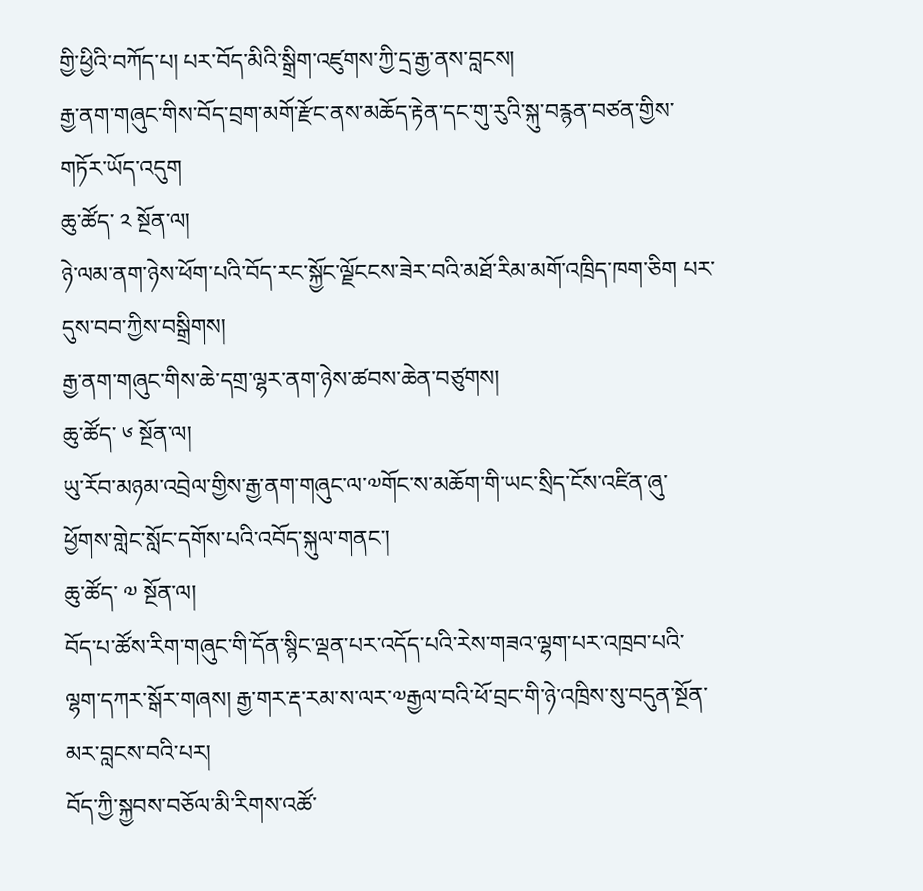གྱི་ཕྱིའི་བཀོད་པ། པར་བོད་མིའི་སྒྲིག་འཛུགས་ཀྱི་དྲ་རྒྱ་ནས་བླངས།
རྒྱ་ནག་གཞུང་གིས་བོད་བྲག་མགོ་རྫོང་ནས་མཆོད་རྟེན་དང་གུ་རུའི་སྐུ་བརྙན་བཙན་གྱིས་གཏོར་ཡོད་འདུག
ཆུ་ཚོད་ ༢ སྔོན་ལ།
ཉེ་ལམ་ནག་ཉེས་ཕོག་པའི་བོད་རང་སྐྱོང་ལྗོངངས་ཟེར་བའི་མཐོ་རིམ་མགོ་འཁྲིད་ཁག་ཅིག པར་དུས་བབ་ཀྱིས་བསྒྲིགས།
རྒྱ་ནག་གཞུང་གིས་ཆེ་དགྲ་ལྷར་ནག་ཉེས་ཚབས་ཆེན་བཙུགས།
ཆུ་ཚོད་ ༦ སྔོན་ལ།
ཡུ་རོབ་མཉམ་འབྲེལ་གྱིས་རྒྱ་ནག་གཞུང་ལ་༧གོང་ས་མཆོག་གི་ཡང་སྲིད་ངོས་འཛིན་ཞུ་ཕྱོགས་གླེང་སློང་དགོས་པའི་འབོད་སྐུལ་གནང་།
ཆུ་ཚོད་ ༧ སྔོན་ལ།
བོད་པ་ཚོས་རིག་གཞུང་གི་དོན་སྙིང་ལྡན་པར་འདོད་པའི་རེས་གཟའ་ལྷག་པར་འཁྲབ་པའི་ལྷག་དཀར་སྒོར་གཞས། རྒྱ་གར་རྡ་རམ་ས་ལར་༧རྒྱལ་བའི་ཕོ་བྲང་གི་ཉེ་འཁྲིས་སུ་བདུན་སྔོན་མར་བླངས་བའི་པར།
བོད་ཀྱི་སྐྱབས་བཅོལ་མི་རིགས་འཚོ་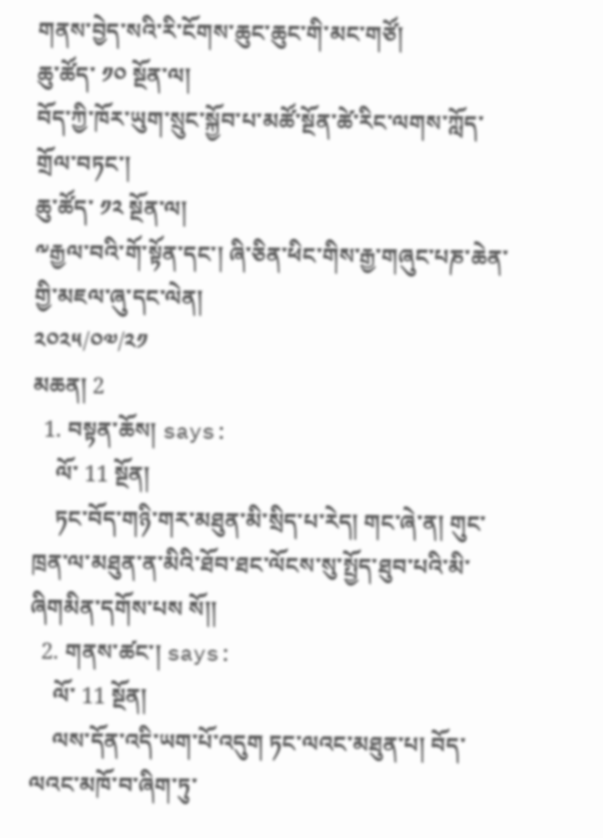གནས་བྱེད་སའི་རི་ངོགས་ཆུང་ཆུང་གི་མང་གཙོ།
ཆུ་ཚོད་ ༡༠ སྔོན་ལ།
བོད་ཀྱི་ཁོར་ཡུག་སྲུང་སྐྱོབ་པ་མཚོ་སྔོན་ཚེ་རིང་ལགས་ཀློད་གྲོལ་བཏང་།
ཆུ་ཚོད་ ༡༢ སྔོན་ལ།
༸རྒྱལ་བའི་གོ་སྟོན་དང་། ཞི་ཅིན་ཕིང་གིས་རྒྱ་གཞུང་པཎ་ཆེན་གྱི་མཇལ་ཞུ་དང་ལེན།
༢༠༢༥/༠༧/༢༡
མཆན། 2
  1. བསྟན་ཆོས། says:
    ལོ་ 11 སྔོན།
    ཏང་བོད་གཉི་གར་མཐུན་མི་སྲིད་པ་རེད། གང་ཞེ་ན། གུང་ཁྲན་ལ་མཐུན་ན་མིའི་ཐོབ་ཐང་ལོངས་སུ་སྤྱོད་ཐུབ་པའི་མི་ཞིགམིན་དགོས་པས སོ།།
  2. གནས་ཚང་། says:
    ལོ་ 11 སྔོན།
    ལས་དོན་འདི་ཡག་པོ་འདུག ཏང་ལའང་མཐུན་པ། བོད་ལའང་མཁོ་བ་ཞིག་ཏུ་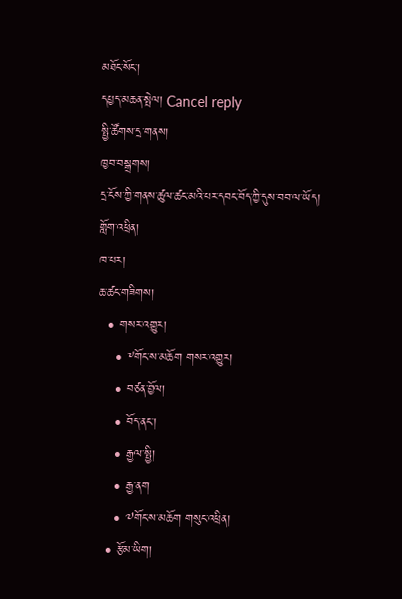མཐོང་སོང་།
དཔྱད་མཆན་སྤེལ། Cancel reply
སྤྱི་ཚོགས་དྲ་གནས།
ཁྱབ་བསྒྲགས།
དྲ་ངོས་ཀྱི་གནས་ཚུལ་ཚང་མའི་པར་དབང་བོད་ཀྱི་དུས་བབ་ལ་ཡོད།
གློག་འཕྲིན།
ཁ་པར།
ཆ་ཚང་གཟིགས།
  • གསར་འགྱུར།
    • ༸གོང་ས་མཆོག གསར་འགྱུར།
    • བཙན་བྱོལ།
    • བོད་ནང་།
    • རྒྱལ་སྤྱི།
    • རྒྱ་ནག
    • ༧གོང་ས་མཆོག གསུང་འཕྲིན།
  • རྩོམ་ཡིག།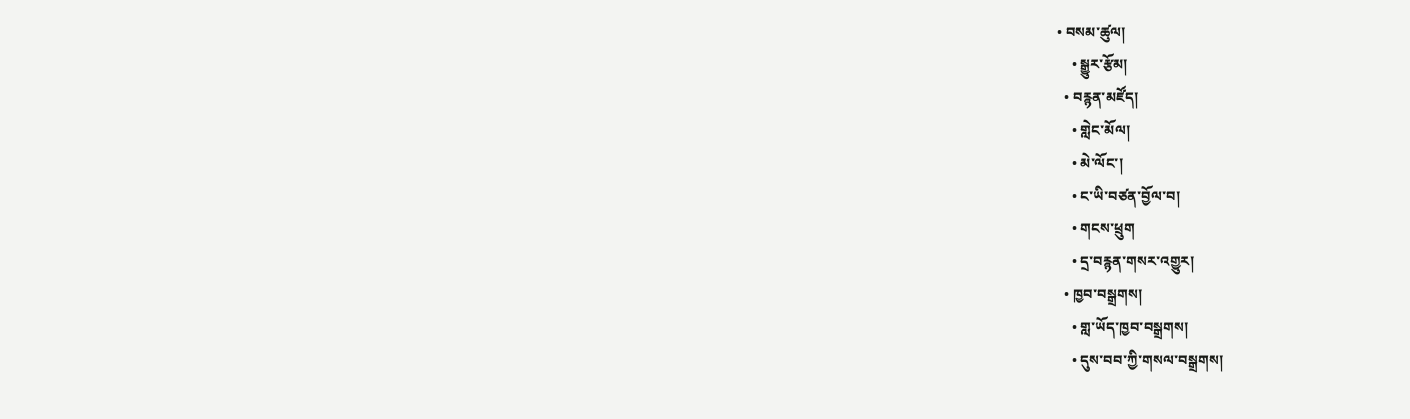• བསམ་ཚུལ།
    • སྒྱུར་རྩོམ།
  • བརྙན་མཛོད།
    • གླེང་མོལ།
    • མེ་ལོང་།
    • ང་ཡི་བཙན་བྱོལ་བ།
    • གངས་ཕྲུག
    • དྲ་བརྙན་གསར་འགྱུར།
  • ཁྱབ་བསྒྲགས།
    • གླ་ཡོད་ཁྱབ་བསྒྲགས།
    • དུས་བབ་ཀྱི་གསལ་བསྒྲགས།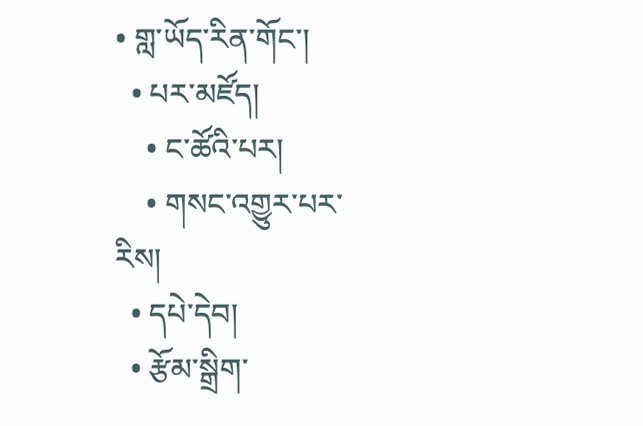• གླ་ཡོད་རིན་གོང་།
  • པར་མཛོད།
    • ང་ཚོའི་པར།
    • གསང་འགྱུར་པར་རིས།
  • དཔེ་དེབ།
  • རྩོམ་སྒྲིག་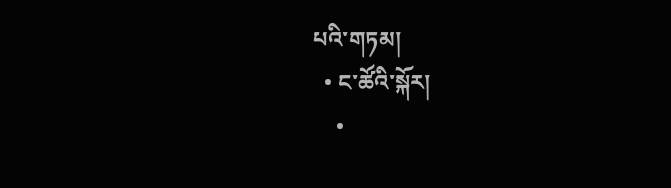པའི་གཏམ།
  • ང་ཚོའི་སྐོར།
    •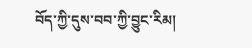བོད་ཀྱི་དུས་བབ་ཀྱི་བྱུང་རིམ།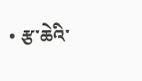• རྩ་ཆེའི་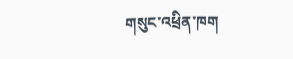གསུང་འཕྲིན་ཁག